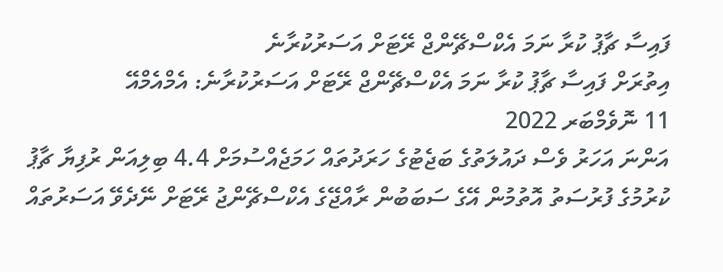ފައިސާ ޗާޕު ކުރާ ނަމަ އެކްސްޗޭންޖް ރޭޓަށް އަސަރުކުރާނެ
އިތުރަށް ފައިސާ ޗާޕު ކުރާ ނަމަ އެކްސްޗޭންޖް ރޭޓަށް އަސަރުކުރާނެ: އެމްއެމްއޭ
11 ނޮވެމްބަރ 2022
އަންނަ އަހަރު ވެސް ދައުލަތުގެ ބަޖެޓުގެ ހަރަދުތައް ހަމަޖެއްސުމަށް 4.4 ބިލިއަން ރުފިޔާ ޗާޕު ކުރުމުގެ ފުރުސަތު އޮތުމުން އޭގެ ސަބަބުން ރާއްޖޭގެ އެކްސްޗޭންޖު ރޭޓަށް ނޭދެވޭ އަސަރުތައް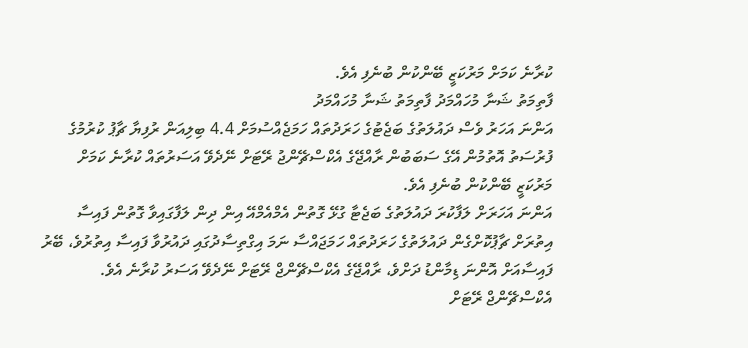ކުރާނެ ކަމަށް މަރުކަޒީ ބޭންކުން ބުނެފި އެވެ.
ފާތިމަތު ޝަނާ މުހައްމަދު ފާތިމަތު ޝަނާ މުހައްމަދު
އަންނަ އަހަރު ވެސް ދައުލަތުގެ ބަޖެޓުގެ ހަރަދުތައް ހަމަޖެއްސުމަށް 4.4 ބިލިއަން ރުފިޔާ ޗާޕު ކުރުމުގެ ފުރުސަތު އޮތުމުން އޭގެ ސަބަބުން ރާއްޖޭގެ އެކްސްޗޭންޖު ރޭޓަށް ނޭދެވޭ އަސަރުތައް ކުރާނެ ކަމަށް މަރުކަޒީ ބޭންކުން ބުނެފި އެވެ.
އަންނަ އަހަރަށް ލަފާކުރަ ދައުލަތުގެ ބަޖެޓާ ގުޅޭ ގޮތުން އެމްއެމްއޭ އިން ދިން ލަފާގައިވާ ގޮތުން ފައިސާ އިތުރަށް ޗާޕުކޮށްގެން ދައުލަތުގެ ހަރަދުތައް ހަމަޖައްސާ ނަމަ އިގްތިސާދުގައި ދައުރުވާ ފައިސާ އިތުރުވެ، ބޭރު ފައިސާއަށް އޮންނަ ޑިމާންޑު ދަށްވެ، ރާއްޖޭގެ އެކްސްޗޭންޖް ރޭޓަށް ނޭދެވޭ އަސަރު ކުރާނެ އެވެ.
އެކްސްޗޭންޖް ރޭޓަށް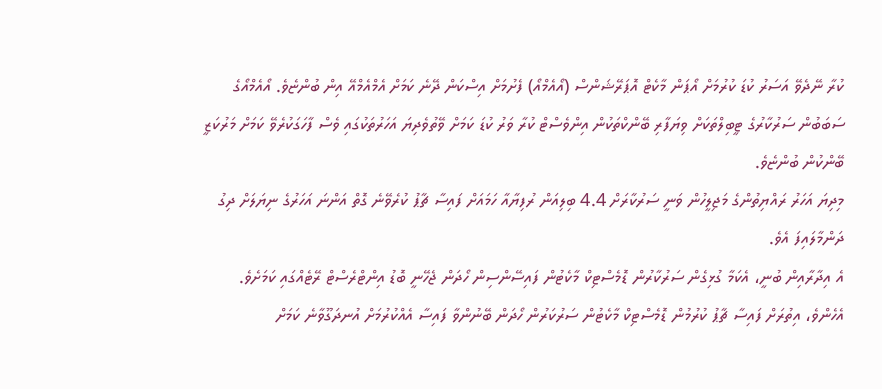ކުރާ ނޭދެވޭ އަސަރު ކުޑަ ކުރުމަށް އޯޕަން މާކެޓް އޮޕަރޭޝަންސް (އޯއެމްއޯ) ފެށުމަށް އިސްކަން ދޭނެ ކަމަށް އެމްއެމްއޭ އިން ބުންޏެވެ. އޯއެމްއޯގެ ސަބަބުން ސަރުކާރުގެ ޓީބިލްތަކަށް ވިޔަފާރި ބޭންކްތަކުން އިންވެސްޓް ކުރާ ވަރު ކުޑަ ކަމަށް ވޭތުވެދިޔަ އަހަރުތަކުގައި ވެސް ފާހަގަކުރެވޭ ކަމަށް މަރުކަޒީ ބޭންކުން ބުންޏެވެ.
މިދިޔަ އަހަރު ރައްޔިތުންގެ މަޖިލީހުން ވަނީ ސަރުކާރަށް 4.4 ބިލިއަން ރުފިޔާއާ ހަމައަށް ފައިސާ ޗާޕު ކުރެވޭނެ ގޮތް އަންނަ އަހަރުގެ ނިޔަލަށް ދިގު ދަންމާލައިފަ އެވެ.
އެ އިދާރާއިން ބުނީ، އެކަމާ ގުޅިގެން ސަރުކާރުން ޑޮމެސްޓިކް މާކެޓުން ފައިސޭންސިން ހޯދަން ޖެހޭނީ ބޮޑު އިންޓްރެސްޓް ރޭޓެއްގައި ކަމަށެވެ. އެހެންވެ، އިތުރަށް ފައިސާ ޗާޕު ކުރުމުން ޑޮމެސްޓިކް މާކެޓުން ސަރުކަރުން ހޯދަން ބޭނުންވާ ފައިސާ އެއްކުރުމަށް އުނދަގޫވާނެ ކަމަށް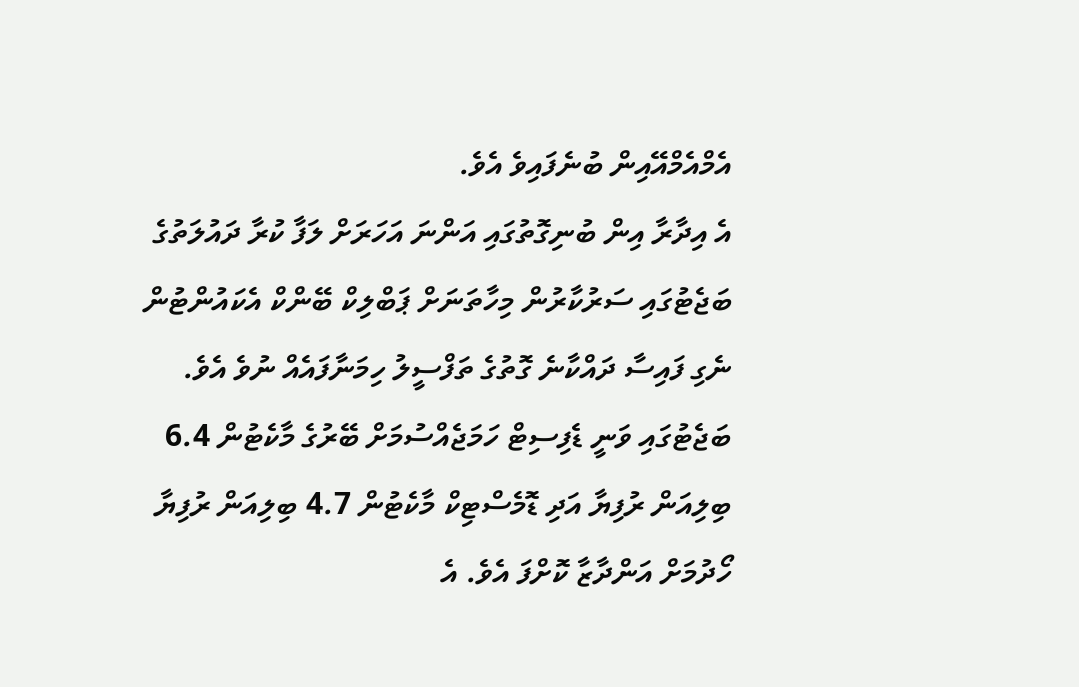އެމްއެމްއޭއިން ބުނެފައިވެ އެވެ.
އެ އިދާރާ އިން ބުނިގޮތުގައި އަންނަ އަހަރަށް ލަފާ ކުރާ ދައުލަތުގެ ބަޖެޓުގައި ސަރުކާރުން މިހާތަނަށް ޕަބްލިކް ބޭންކް އެކައުންޓުން ނެގި ފައިސާ ދައްކާނެ ގޮތުގެ ތަފްސީލު ހިމަނާފައެއް ނުވެ އެވެ.
ބަޖެޓުގައި ވަނީ ޑެފިސިޓް ހަމަޖެއްސުމަށް ބޭރުގެ މާކެޓުން 6.4 ބިލިއަން ރުފިޔާ އަދި ޑޮމެސްޓިކް މާކެޓުން 4.7 ބިލިއަން ރުފިޔާ ހޯދުމަށް އަންދާޒާ ކޮށްފަ އެވެ. އެ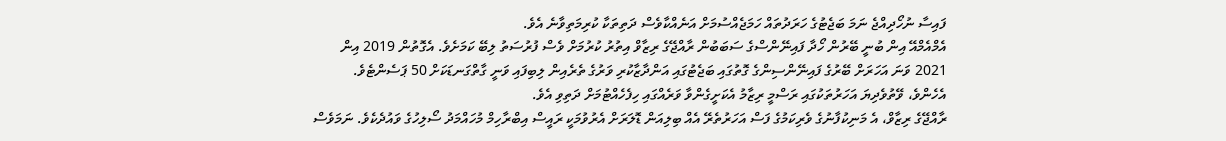ފައިސާ ނުހޯދިއްޖެ ނަމަ ބަޖެޓުގެ ހަރަދުތައް ހަމަޖެއްސުމަށް އަނެއްކާވެސް ދަތިތަކާ ކުރިމަތިވާނެ އެވެ.
އެމްއެމްއޭ އިން ބުނީ ބޭރުން ހޯދާ ފައިނޭންސްގެ ސަބަބުން ރާއްޖޭގެ ރިޒާވް އިތުރު ކުރުމަށް ވެސް ފުރުސަތު ލިބޭ ކަމަށެވެ. އެގޮތުން 2019 އިން 2021 ވަނަ އަހަރަށް ބޭރުގެ ފައިނޭންސިންގެ ގޮތުގައި ބަޖެޓުގައި އަންދާޒާކުރި ވަރުގެ ތެރެއިން ލިބިފައި ވަނީ ގާތްގަނޑަކަށް 50 ޕަސެންޓެވެ. އެހެންވެ، ވޭތުވެދިޔަ އަހަރުތަކުގައި ރަސްމީ ރިޒާމު އެކަށީގެންވާ ވަރެއްގައި ހިފެހެއްޓުމަށް ދަތިވި އެވެ.
ރާއްޖޭގެ ރިޒާވް، އެ މަނިކުފާނުގެ ވެރިކަމުގެ ފަސް އަހަރުތެރޭ އެއް ބިލިއަން ޑޮލަރަށް އެރުވުމަކީ ރައީސް އިބްރާހިމް މުހައްމަދު ސޯލިހުގެ ވައުދެކެވެ. ނަމަވެސް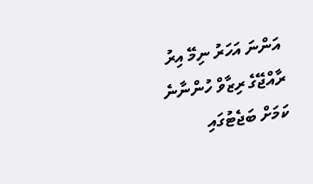އަންނަ އަހަރު ނިމޭ އިރު ރާއްޖޭގެ ރިޒާވް ހުންނާނެ ކަމަށް ބަޖެޓުގައި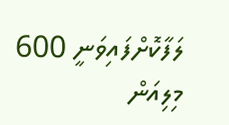ލަފާކޮށްފައިވަނީ 600 މިލިއަން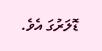ޑޮލަރުގަ އެވެ.